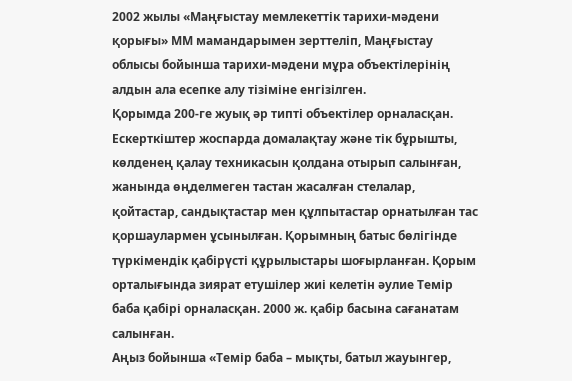2002 жылы «Маңғыстау мемлекеттік тарихи-мәдени қорығы» ММ мамандарымен зерттеліп, Маңғыстау облысы бойынша тарихи-мәдени мұра объектілерінің алдын ала есепке алу тізіміне енгізілген.
Қорымда 200-ге жуық әр типті объектілер орналасқан. Ескерткіштер жоспарда домалақтау және тік бұрышты, көлденең қалау техникасын қолдана отырып салынған, жанында өңделмеген тастан жасалған стелалар, қойтастар, сандықтастар мен құлпытастар орнатылған тас қоршаулармен ұсынылған. Қорымның батыс бөлігінде түркімендік қабірүсті құрылыстары шоғырланған. Қорым орталығында зиярат етушілер жиі келетін әулие Темір баба қабірі орналасқан. 2000 ж. қабір басына сағанатам салынған.
Аңыз бойынша «Темір баба – мықты, батыл жауынгер,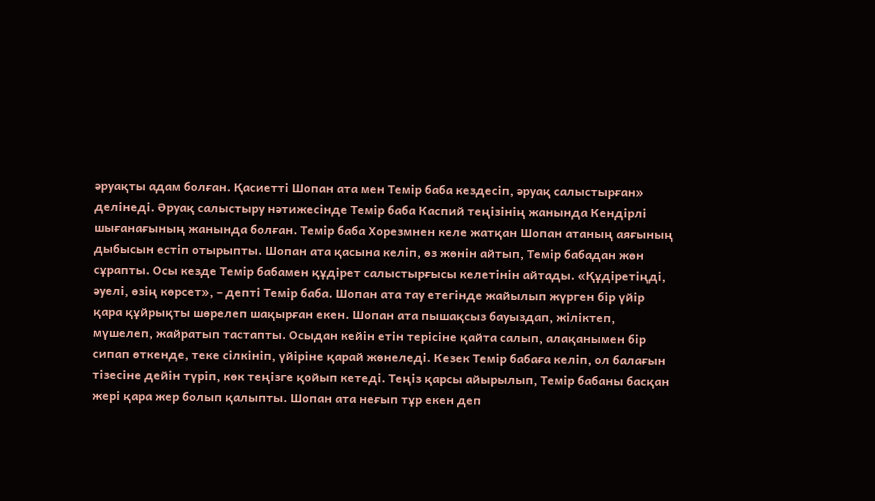әруақты адам болған. Қасиетті Шопан ата мен Темір баба кездесіп, әруақ салыстырған» делінеді. Әруақ салыстыру нәтижесінде Темір баба Каспий теңізінің жанында Кендірлі шығанағының жанында болған. Темір баба Хорезмнен келе жатқан Шопан атаның аяғының дыбысын естіп отырыпты. Шопан ата қасына келіп, өз жөнін айтып, Темір бабадан жөн сұрапты. Осы кезде Темір бабамен құдірет салыстырғысы келетінін айтады. «Құдіретіңді, әуелі, өзің көрсет», – депті Темір баба. Шопан ата тау етегінде жайылып жүрген бір үйір қара құйрықты шөрелеп шақырған екен. Шопан ата пышақсыз бауыздап, жіліктеп, мүшелеп, жайратып тастапты. Осыдан кейін етін терісіне қайта салып, алақанымен бір сипап өткенде, теке сілкініп, үйіріне қарай жөнеледі. Кезек Темір бабаға келіп, ол балағын тізесіне дейін түріп, көк теңізге қойып кетеді. Теңіз қарсы айырылып, Темір бабаны басқан жері қара жер болып қалыпты. Шопан ата неғып тұр екен деп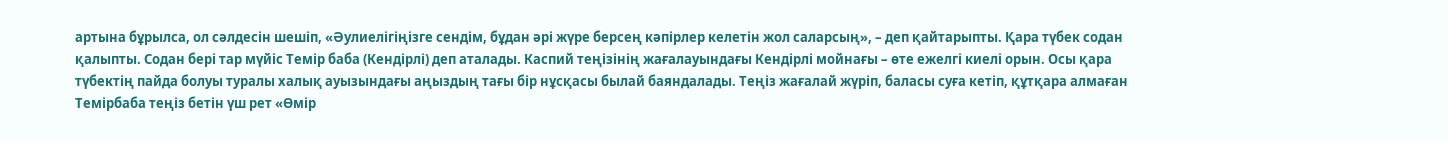артына бұрылса, ол сәлдесін шешіп, «Әулиелігіңізге сендім, бұдан әрі жүре берсең кәпірлер келетін жол саларсың», – деп қайтарыпты. Қара түбек содан қалыпты. Содан бері тар мүйіс Темір баба (Кендірлі) деп аталады. Каспий теңізінің жағалауындағы Кендірлі мойнағы – өте ежелгі киелі орын. Осы қара түбектің пайда болуы туралы халық ауызындағы аңыздың тағы бір нұсқасы былай баяндалады. Теңіз жағалай жүріп, баласы суға кетіп, құтқара алмаған Темірбаба теңіз бетін үш рет «Өмір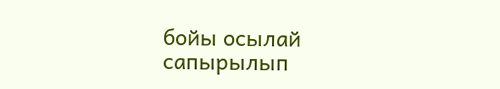бойы осылай сапырылып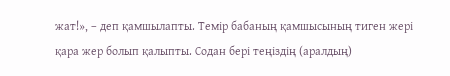жат!», – деп қамшылапты. Темір бабаның қамшысының тиген жері қара жер болып қалыпты. Содан бері теңіздің (аралдың)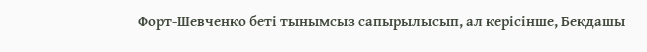Форт-Шевченко беті тынымсыз сапырылысып, ал керісінше, Бекдашы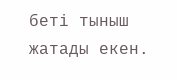беті тыныш жатады екен.